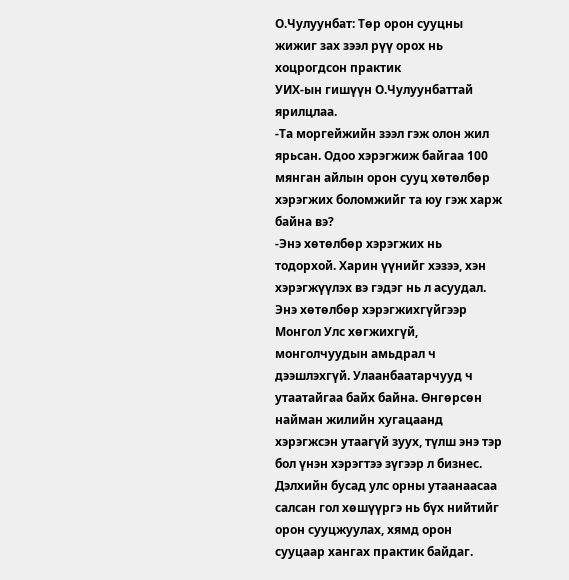О.Чулуунбат: Төр орон сууцны жижиг зах зээл рүү орох нь хоцрогдсон практик
УИХ-ын гишүүн О.Чулуунбаттай ярилцлаа.
-Та моргейжийн зээл гэж олон жил ярьсан. Одоо хэрэгжиж байгаа 100 мянган айлын орон сууц хөтөлбөр хэрэгжих боломжийг та юу гэж харж байна вэ?
-Энэ хөтөлбөр хэрэгжих нь тодорхой. Харин үүнийг хэзээ, хэн хэрэгжүүлэх вэ гэдэг нь л асуудал. Энэ хөтөлбөр хэрэгжихгүйгээр Монгол Улс хөгжихгүй, монголчуудын амьдрал ч дээшлэхгүй. Улаанбаатарчууд ч утаатайгаа байх байна. Өнгөрсөн найман жилийн хугацаанд хэрэгжсэн утаагүй зуух, түлш энэ тэр бол үнэн хэрэгтээ зүгээр л бизнес. Дэлхийн бусад улс орны утаанаасаа салсан гол хөшүүргэ нь бүх нийтийг орон сууцжуулах, хямд орон сууцаар хангах практик байдаг.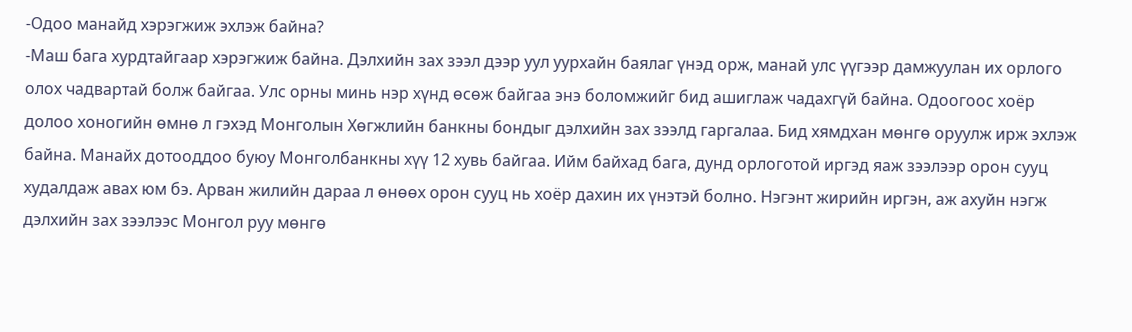-Одоо манайд хэрэгжиж эхлэж байна?
-Маш бага хурдтайгаар хэрэгжиж байна. Дэлхийн зах зээл дээр уул уурхайн баялаг үнэд орж, манай улс үүгээр дамжуулан их орлого олох чадвартай болж байгаа. Улс орны минь нэр хүнд өсөж байгаа энэ боломжийг бид ашиглаж чадахгүй байна. Одоогоос хоёр долоо хоногийн өмнө л гэхэд Монголын Хөгжлийн банкны бондыг дэлхийн зах зээлд гаргалаа. Бид хямдхан мөнгө оруулж ирж эхлэж байна. Манайх дотооддоо буюу Монголбанкны хүү 12 хувь байгаа. Ийм байхад бага, дунд орлоготой иргэд яаж зээлээр орон сууц худалдаж авах юм бэ. Арван жилийн дараа л өнөөх орон сууц нь хоёр дахин их үнэтэй болно. Нэгэнт жирийн иргэн, аж ахуйн нэгж дэлхийн зах зээлээс Монгол руу мөнгө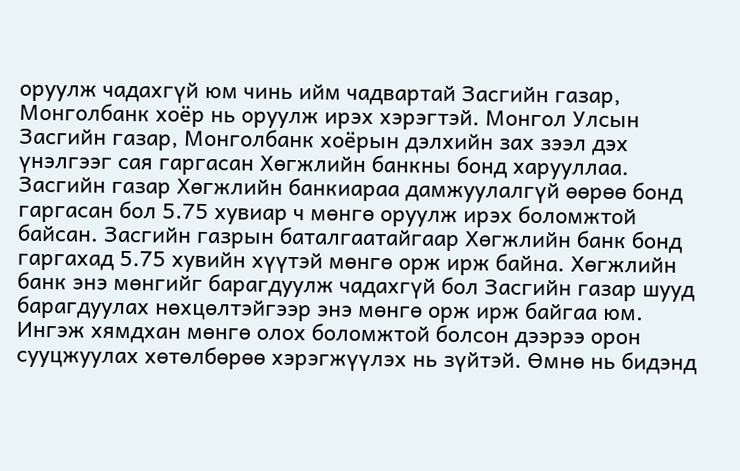оруулж чадахгүй юм чинь ийм чадвартай Засгийн газар, Монголбанк хоёр нь оруулж ирэх хэрэгтэй. Монгол Улсын Засгийн газар, Монголбанк хоёрын дэлхийн зах зээл дэх үнэлгээг сая гаргасан Хөгжлийн банкны бонд харууллаа. Засгийн газар Хөгжлийн банкиараа дамжуулалгүй өөрөө бонд гаргасан бол 5.75 хувиар ч мөнгө оруулж ирэх боломжтой байсан. Засгийн газрын баталгаатайгаар Хөгжлийн банк бонд гаргахад 5.75 хувийн хүүтэй мөнгө орж ирж байна. Хөгжлийн банк энэ мөнгийг барагдуулж чадахгүй бол Засгийн газар шууд барагдуулах нөхцөлтэйгээр энэ мөнгө орж ирж байгаа юм. Ингэж хямдхан мөнгө олох боломжтой болсон дээрээ орон сууцжуулах хөтөлбөрөө хэрэгжүүлэх нь зүйтэй. Өмнө нь бидэнд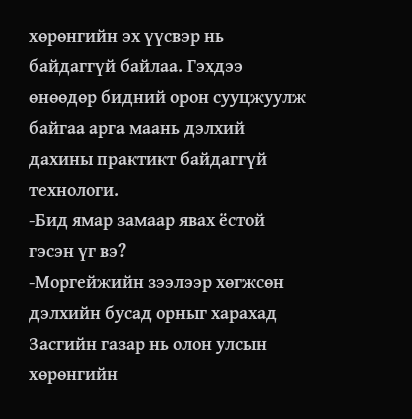хөрөнгийн эх үүсвэр нь байдаггүй байлаа. Гэхдээ өнөөдөр бидний орон сууцжуулж байгаа арга маань дэлхий дахины практикт байдаггүй технологи.
-Бид ямар замаар явах ёстой гэсэн үг вэ?
-Моргейжийн зээлээр хөгжсөн дэлхийн бусад орныг харахад Засгийн газар нь олон улсын хөрөнгийн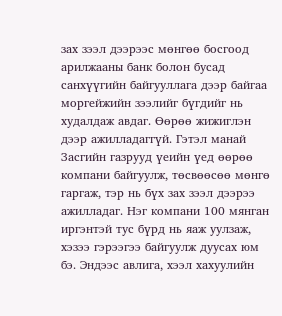зах зээл дээрээс мөнгөө босгоод арилжааны банк болон бусад санхүүгийн байгууллага дээр байгаа моргейжийн зээлийг бүгдийг нь худалдаж авдаг. Өөрөө жижиглэн дээр ажилладаггүй. Гэтэл манай Засгийн газрууд үеийн үед өөрөө компани байгуулж, төсвөөсөө мөнгө гаргаж, тэр нь бүх зах зээл дээрээ ажилладаг. Нэг компани 100 мянган иргэнтэй тус бүрд нь яаж уулзаж, хэзээ гэрээгээ байгуулж дуусах юм бэ. Эндээс авлига, хээл хахуулийн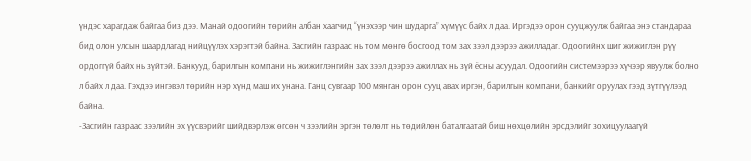үндэс харагдаж байгаа биз дээ. Манай одоогийн төрийн албан хаагчид “үнэхээр чин шударга” хүмүүс байх л даа. Иргэдээ орон сууцжуулж байгаа энэ стандараа бид олон улсын шаардлагад нийцүүлэх хэрэгтэй байна. Засгийн газраас нь том мөнгө босгоод том зах зээл дээрээ ажилладаг. Одоогийнх шиг жижиглэн рүү ордоггүй байх нь зүйтэй. Банкууд, барилгын компани нь жижиглэнгийн зах зээл дээрээ ажиллах нь зүй ёсны асуудал. Одоогийн системээрээ хүчээр явуулж болно л байх л даа. Гэхдээ ингэвэл төрийн нэр хүнд маш их унана. Ганц сувгаар 100 мянган орон сууц авах иргэн, барилгын компани, банкийг оруулах гээд зүтгүүлээд байна.
-Засгийн газраас зээлийн эх үүсвэрийг шийдвэрлэж өгсөн ч зээлийн эргэн төлөлт нь төдийлөн баталгаатай биш нөхцөлийн эрсдэлийг зохицуулаагүй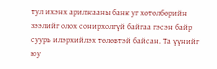тул ихэнх арилжааны банк уг хөтөлбөрийн зээлийг олох сонирхолгүй байгаа гэсэн байр суурь илэрхийлэх төлөвтэй байсан. Та үүнийг юу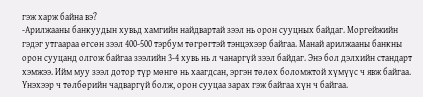гэж харж байна вэ?
-Арилжааны банкуудын хувьд хамгийн найдвартай зээл нь орон сууцных байдаг. Моргейжийн гэдэг утгаараа өгсөн зээл 400-500 тэрбум төгрөгтэй тэнцэхээр байгаа. Манай арилжааны банкны орон сууцанд олгож байгаа зээлийн 3-4 хувь нь л чанаргүй зээл байдаг. Энэ бол дэлхийн стандарт хэмжээ. Ийм муу зээл дотор түр мөнгө нь хаагдсан, эргэн төлөх боломжтой хүмүүс ч явж байгаа. Үнэхээр ч төлбөрийн чадваргүй болж, орон сууцаа зарах гэж байгаа хүн ч байгаа.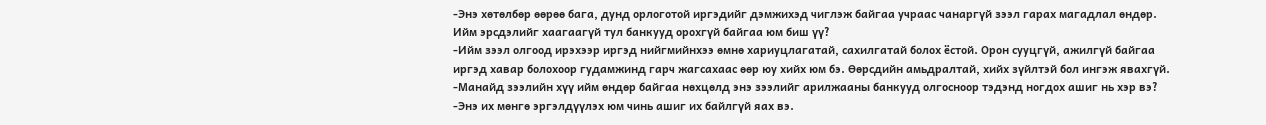-Энэ хөтөлбөр өөрөө бага, дунд орлоготой иргэдийг дэмжихэд чиглэж байгаа учраас чанаргүй зээл гарах магадлал өндөр. Ийм эрсдэлийг хаагаагүй тул банкууд орохгүй байгаа юм биш үү?
-Ийм зээл олгоод ирэхээр иргэд нийгмийнхээ өмнө хариуцлагатай, сахилгатай болох ёстой. Орон сууцгүй, ажилгүй байгаа иргэд хавар болохоор гудамжинд гарч жагсахаас өөр юу хийх юм бэ. Өөрсдийн амьдралтай, хийх зүйлтэй бол ингэж явахгүй.
-Манайд зээлийн хүү ийм өндөр байгаа нөхцөлд энэ зээлийг арилжааны банкууд олгосноор тэдэнд ногдох ашиг нь хэр вэ?
-Энэ их мөнгө эргэлдүүлэх юм чинь ашиг их байлгүй яах вэ.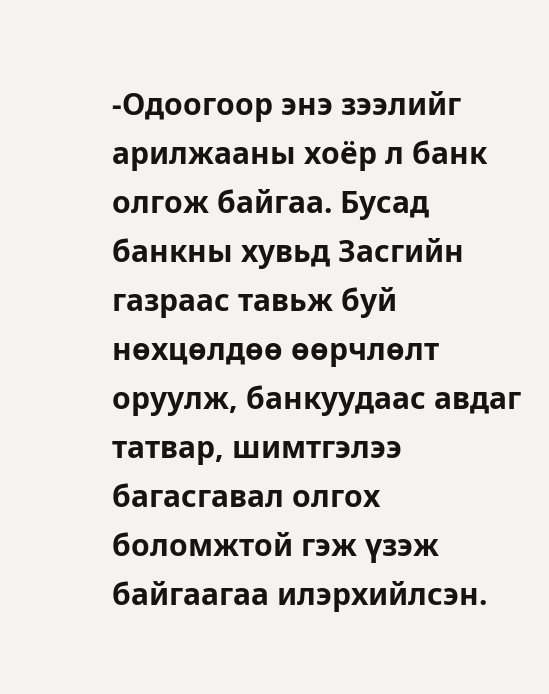-Одоогоор энэ зээлийг арилжааны хоёр л банк олгож байгаа. Бусад банкны хувьд Засгийн газраас тавьж буй нөхцөлдөө өөрчлөлт оруулж, банкуудаас авдаг татвар, шимтгэлээ багасгавал олгох боломжтой гэж үзэж байгаагаа илэрхийлсэн.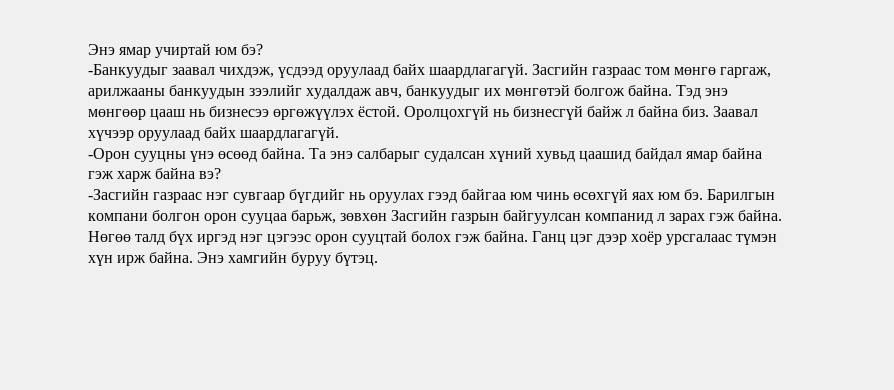Энэ ямар учиртай юм бэ?
-Банкуудыг заавал чихдэж, үсдээд оруулаад байх шаардлагагүй. Засгийн газраас том мөнгө гаргаж, арилжааны банкуудын зээлийг худалдаж авч, банкуудыг их мөнгөтэй болгож байна. Тэд энэ мөнгөөр цааш нь бизнесээ өргөжүүлэх ёстой. Оролцохгүй нь бизнесгүй байж л байна биз. Заавал хүчээр оруулаад байх шаардлагагүй.
-Орон сууцны үнэ өсөөд байна. Та энэ салбарыг судалсан хүний хувьд цаашид байдал ямар байна гэж харж байна вэ?
-Засгийн газраас нэг сувгаар бүгдийг нь оруулах гээд байгаа юм чинь өсөхгүй яах юм бэ. Барилгын компани болгон орон сууцаа барьж, зөвхөн Засгийн газрын байгуулсан компанид л зарах гэж байна. Нөгөө талд бүх иргэд нэг цэгээс орон сууцтай болох гэж байна. Ганц цэг дээр хоёр урсгалаас түмэн хүн ирж байна. Энэ хамгийн буруу бүтэц.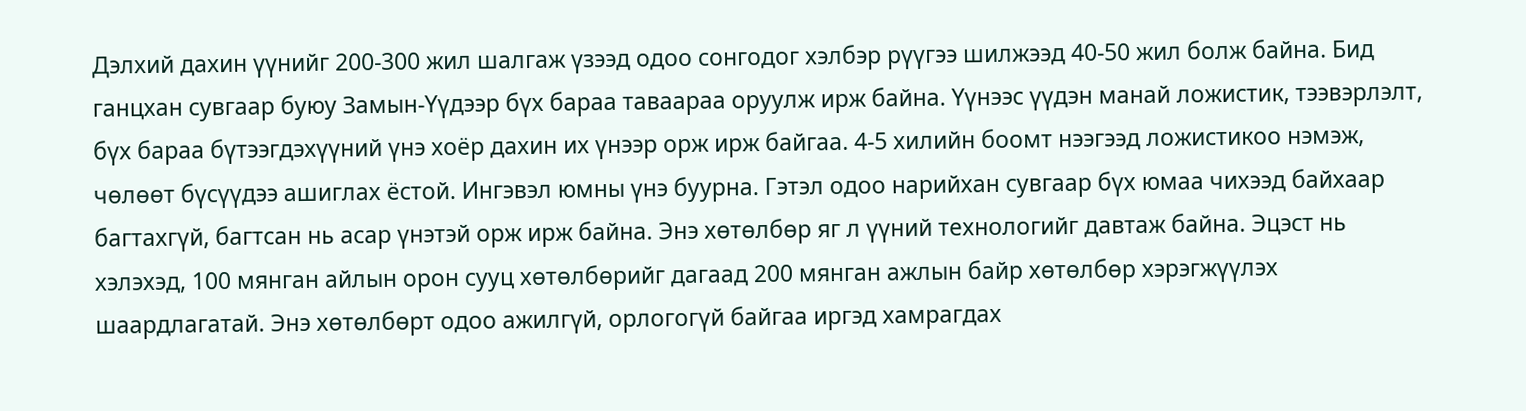Дэлхий дахин үүнийг 200-300 жил шалгаж үзээд одоо сонгодог хэлбэр рүүгээ шилжээд 40-50 жил болж байна. Бид ганцхан сувгаар буюу Замын-Үүдээр бүх бараа таваараа оруулж ирж байна. Үүнээс үүдэн манай ложистик, тээвэрлэлт, бүх бараа бүтээгдэхүүний үнэ хоёр дахин их үнээр орж ирж байгаа. 4-5 хилийн боомт нээгээд ложистикоо нэмэж, чөлөөт бүсүүдээ ашиглах ёстой. Ингэвэл юмны үнэ буурна. Гэтэл одоо нарийхан сувгаар бүх юмаа чихээд байхаар багтахгүй, багтсан нь асар үнэтэй орж ирж байна. Энэ хөтөлбөр яг л үүний технологийг давтаж байна. Эцэст нь хэлэхэд, 100 мянган айлын орон сууц хөтөлбөрийг дагаад 200 мянган ажлын байр хөтөлбөр хэрэгжүүлэх шаардлагатай. Энэ хөтөлбөрт одоо ажилгүй, орлогогүй байгаа иргэд хамрагдах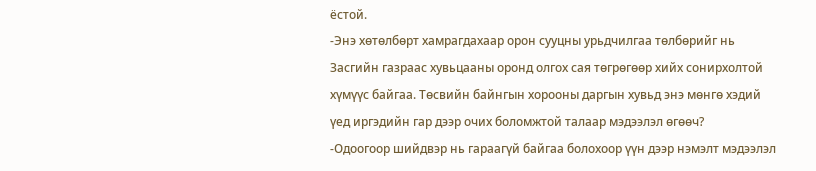ёстой.
-Энэ хөтөлбөрт хамрагдахаар орон сууцны урьдчилгаа төлбөрийг нь Засгийн газраас хувьцааны оронд олгох сая төгрөгөөр хийх сонирхолтой хүмүүс байгаа. Төсвийн байнгын хорооны даргын хувьд энэ мөнгө хэдий үед иргэдийн гар дээр очих боломжтой талаар мэдээлэл өгөөч?
-Одоогоор шийдвэр нь гараагүй байгаа болохоор үүн дээр нэмэлт мэдээлэл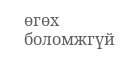өгөх боломжгүй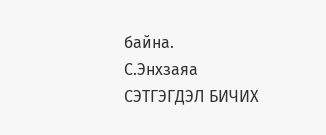байна.
С.Энхзаяа
СЭТГЭГДЭЛ БИЧИХ